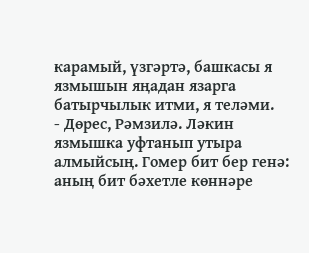карамый, үзгәртә, башкасы я язмышын яңадан язарга батырчылык итми, я теләми.
- Дөрес, Рәмзилә. Ләкин язмышка уфтанып утыра алмыйсың. Гомер бит бер генә: аның бит бәхетле көннәре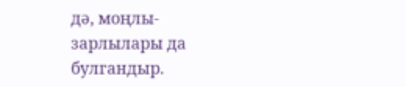дә, моңлы-зарлылары да булгандыр.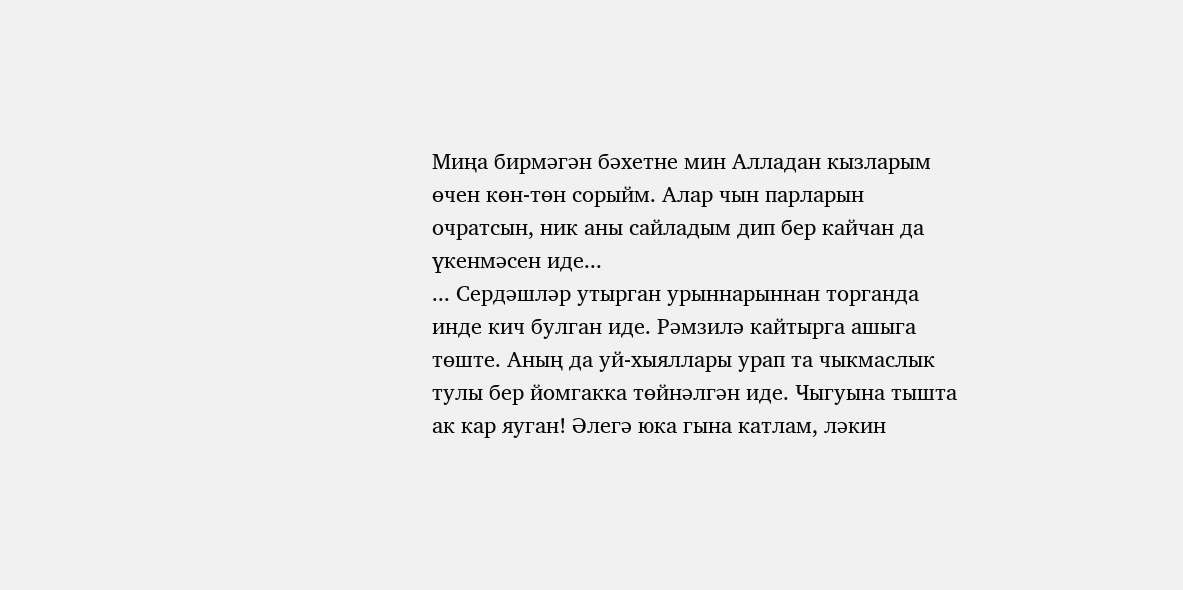Миңа бирмәгән бәхетне мин Алладан кызларым өчен көн-төн сорыйм. Алар чын парларын очратсын, ник аны сайладым дип бер кайчан да үкенмәсен иде...
... Сердәшләр утырган урыннарыннан торганда инде кич булган иде. Рәмзилә кайтырга ашыга төште. Аның да уй-хыяллары урап та чыкмаслык тулы бер йомгакка төйнәлгән иде. Чыгуына тышта ак кар яуган! Әлегә юка гына катлам, ләкин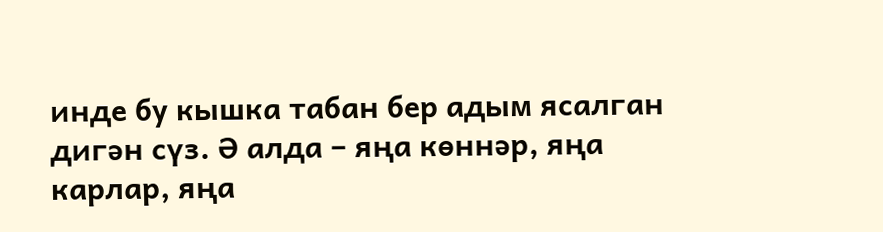инде бу кышка табан бер адым ясалган дигән сүз. Ә алда – яңа көннәр, яңа карлар, яңа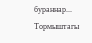бураннар... Тормыштагы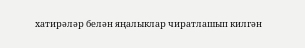хатирәләр белән яңалыклар чиратлашып килгән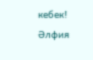кебек!
Әлфия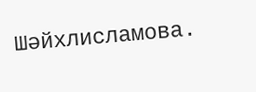Шәйхлисламова.